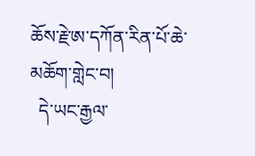ཆོས་རྗེ་ཨ་དཀོན་རིན་པོ་ཆེ་མཆོག་གླེང་བ།
  དེ་ཡང་རྒྱལ་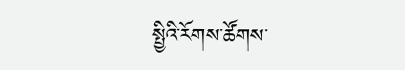སྤྱིའི་རོགས་ཚོགས་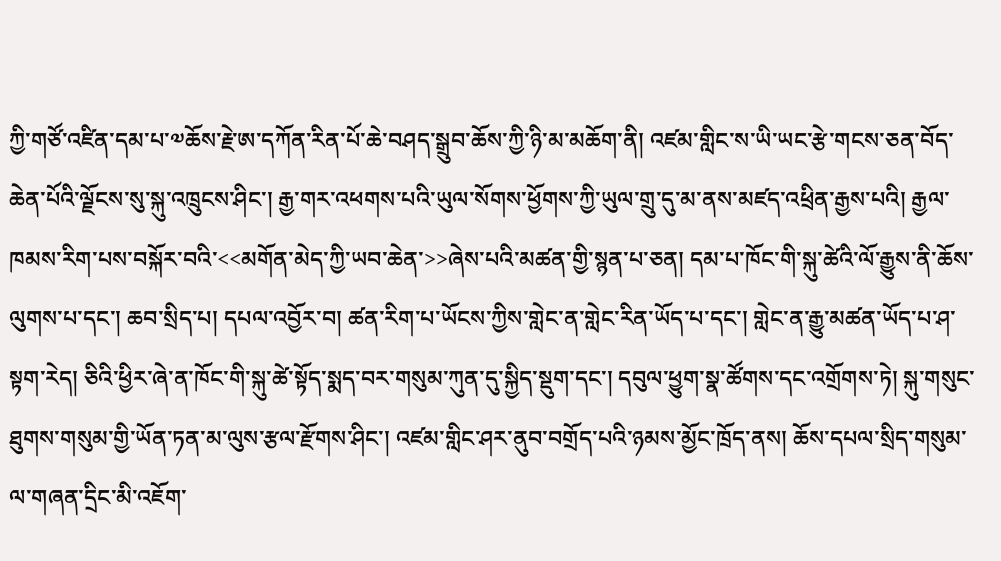ཀྱི་གཙོ་འཛིན་དམ་པ་༧ཆོས་རྗེ་ཨ་དཀོན་རིན་པོ་ཆེ་བཤད་སྒྲུབ་ཆོས་ཀྱི་ཉི་མ་མཆོག་ནི། འཛམ་གླིང་ས་ཡི་ཡང་རྩེ་གངས་ཅན་བོད་ཆེན་པོའི་ལྗོངས་སུ་སྐུ་འཁྲུངས་ཤིང་། རྒྱ་གར་འཕགས་པའི་ཡུལ་སོགས་ཕྱོགས་ཀྱི་ཡུལ་གྲུ་དུ་མ་ནས་མཛད་འཕྲིན་རྒྱས་པའི། རྒྱལ་ཁམས་རིག་པས་བསྐོར་བའི་<<མགོན་མེད་ཀྱི་ཡབ་ཆེན་>>ཞེས་པའི་མཚན་གྱི་སྙན་པ་ཅན། དམ་པ་ཁོང་གི་སྐུ་ཚེའི་ལོ་རྒྱུས་ནི་ཆོས་ལུགས་པ་དང་། ཆབ་སྲིད་པ། དཔལ་འབྱོར་བ། ཚན་རིག་པ་ཡོངས་ཀྱིས་གླེང་ན་གླེང་རིན་ཡོད་པ་དང་། གླེང་ན་རྒྱུ་མཚན་ཡོད་པ་ཤ་སྟག་རེད། ཅིའི་ཕྱིར་ཞེ་ན་ཁོང་གི་སྐུ་ཚེ་སྟོད་སྨད་བར་གསུམ་ཀུན་དུ་སྐྱིད་སྡུག་དང་། དབུལ་ཕྱུག་སྣ་ཚོགས་དང་འགྲོགས་ཏེ། སྐུ་གསུང་ཐུགས་གསུམ་གྱི་ཡོན་ཏན་མ་ལུས་རྩལ་རྫོགས་ཤིང་། འཛམ་གླིང་ཤར་ནུབ་བགྲོད་པའི་ཉམས་མྱོང་ཁྲོད་ནས། ཆོས་དཔལ་སྲིད་གསུམ་ལ་གཞན་དྲིང་མི་འཇོག་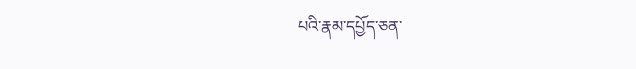པའི་རྣམ་དཔྱོད་ཅན་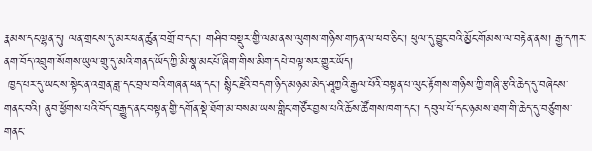རྣམས་དང་ལྷན་དུ། ལན་གྲངས་དུ་མར་ཕན་ཚུན་བགྲོ་བ་དང་། གཤིབ་བསྡུར་གྱི་ལམ་ནས་ལུགས་གཉིས་གཏན་ལ་ཕབ་ཅིང་། ཕུལ་དུ་བྱུང་བའི་མྱོང་གོམས་ལ་བརྟེན་ནས། རྒྱ་དཀར་ནག་བོད་འབྲུག་སོགས་ཡུལ་གྲུ་དུ་མའི་གནད་ཡོད་ཀྱི་མི་སྣ་མང་པོ་ཞིག་གིས་མིག་དཔེ་བལྟ་སར་གྱུར་ཡོད།
 ཁྱད་པར་དུ་ཡང་ས་སྟེང་ན་འགྲན་ཟླ་དང་བྲལ་བའི་གཞན་ཕན་དང་། སྙིང་རྗེའི་བདག་ཉིད་མཉམ་མེད་ཤཱཀྱའི་རྒྱལ་པོའི་བསྟན་པ་ལུང་རྟོགས་གཉིས་ཀྱི་གཞི་རྩའི་ཆེད་དུ་བཞེངས་གནང་བའི། ནུབ་ཕྱོགས་པའི་བོད་བརྒྱུད་ནང་བསྟན་གྱི་དགོན་སྡེ་ཐོག་མ་བསམ་ཡས་གླིང་གཙོར་བྱས་པའི་ཆོས་ཚོགས་ཁག་དང་། དབུལ་པོ་དང་ཉམས་ཐག་གི་ཆེད་དུ་བཙུགས་གནང་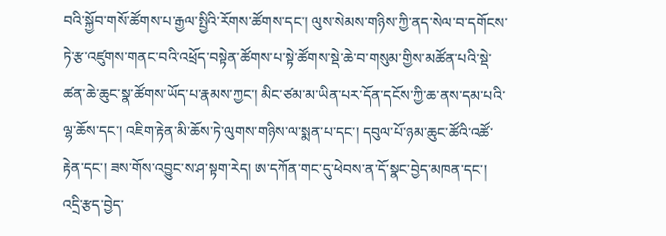བའི་སྐྱོབ་གསོ་ཚོགས་པ་རྒྱལ་སྤྱིའི་རོགས་ཚོགས་དང་། ལུས་སེམས་གཉིས་ཀྱི་ནད་སེལ་བ་དགོངས་ཏེ་རྩ་འཛུགས་གནང་བའི་འཕྲོད་བསྟེན་ཚོགས་པ་སྟེ་ཚོགས་སྡེ་ཆེ་བ་གསུམ་གྱིས་མཚོན་པའི་སྡེ་ཚན་ཆེ་ཆུང་སྣ་ཚོགས་ཡོད་པ་རྣམས་ཀྱང་། མིང་ཙམ་མ་ཡིན་པར་དོན་དངོས་ཀྱི་ཆ་ནས་དམ་པའི་ལྷ་ཆོས་དང་། འཇིག་རྟེན་མི་ཆོས་ཏེ་ལུགས་གཉིས་ལ་སྨན་པ་དང་། དབུལ་པོ་ཉམ་ཆུང་ཚོའི་འཚོ་རྟེན་དང་། ཟས་གོས་འབྱུང་ས་ཤ་སྟག་རེད། ཨ་དཀོན་གང་དུ་ཕེབས་ན་དོ་སྣང་བྱེད་མཁན་དང་། འདྲི་རྩད་བྱེད་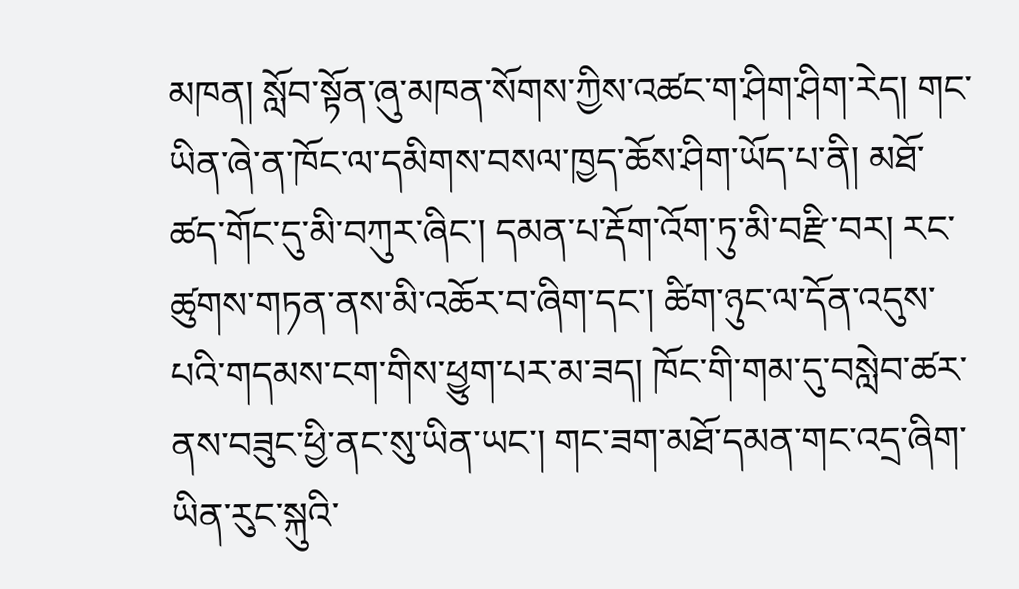མཁན། སློབ་སྟོན་ཞུ་མཁན་སོགས་ཀྱིས་འཚང་ག་ཤིག་ཤིག་རེད། གང་ཡིན་ཞེ་ན་ཁོང་ལ་དམིགས་བསལ་ཁྱད་ཆོས་ཤིག་ཡོད་པ་ནི། མཐོ་ཚད་གོང་དུ་མི་བཀུར་ཞིང་། དམན་པ་རྡོག་འོག་ཏུ་མི་བརྫི་བར། རང་ཚུགས་གཏན་ནས་མི་འཆོར་བ་ཞིག་དང་། ཚིག་ཉུང་ལ་དོན་འདུས་པའི་གདམས་ངག་གིས་ཕྱུག་པར་མ་ཟད། ཁོང་གི་གམ་དུ་བསླེབ་ཚར་ནས་བཟུང་ཕྱི་ནང་སུ་ཡིན་ཡང་། གང་ཟག་མཐོ་དམན་གང་འདྲ་ཞིག་ཡིན་རུང་སྐུའི་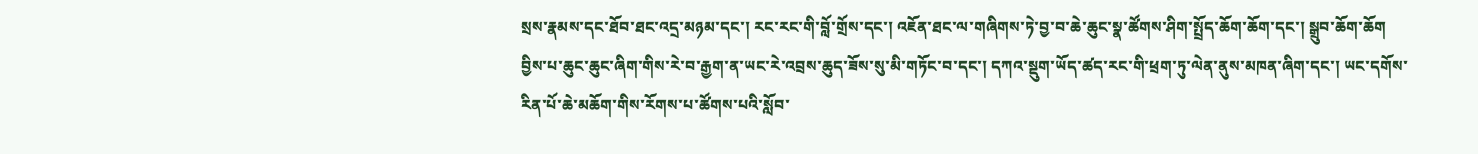སྲས་རྣམས་དང་ཐོབ་ཐང་འདྲ་མཉམ་དང་། རང་རང་གི་བློ་གྲོས་དང་། འཇོན་ཐང་ལ་གཞིགས་ཏེ་བྱ་བ་ཆེ་ཆུང་སྣ་ཚོགས་ཤིག་སྤྲོད་ཆོག་ཆོག་དང་། སྒྲུབ་ཆོག་ཆོག བྱིས་པ་ཆུང་ཆུང་ཞིག་གིས་རེ་བ་རྒྱག་ན་ཡང་རེ་འབྲས་ཆུད་ཟོས་སུ་མི་གཏོང་བ་དང་། དཀའ་སྡུག་ཡོད་ཚད་རང་གི་ཕྲག་ཏུ་ལེན་ནུས་མཁན་ཞིག་དང་། ཡང་དགོས་རིན་པོ་ཆེ་མཆོག་གིས་རོགས་པ་ཚོགས་པའི་སློབ་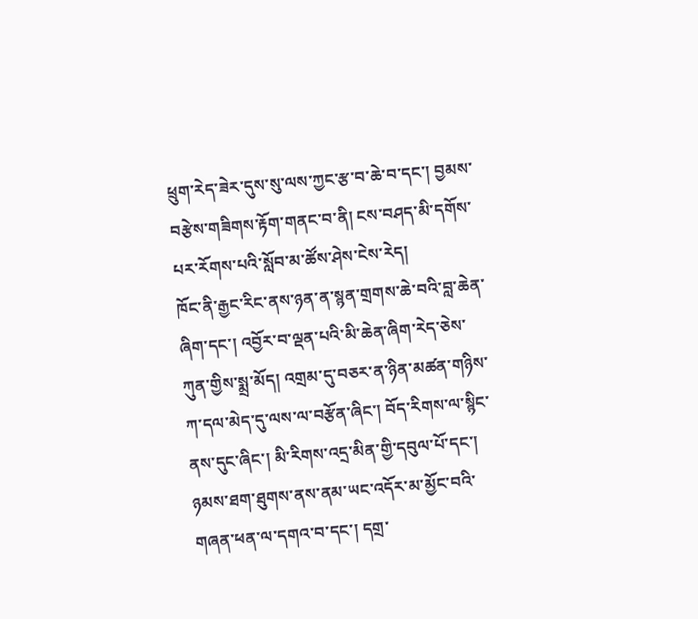ཕྲུག་རེད་ཟེར་དུས་སུ་ལས་ཀྱང་རྩ་བ་ཆེ་བ་དང་། བྱམས་བརྩེས་གཟིགས་རྟོག་གནང་བ་ནི། ངས་བཤད་མི་དགོས་པར་རོགས་པའི་སློབ་མ་ཚོས་ཤེས་ངེས་རེད།
ཁོང་ནི་རྒྱང་རིང་ནས་ཉན་ན་སྙན་གྲགས་ཆེ་བའི་བླ་ཆེན་ཞིག་དང་། འབྱོར་བ་ལྡན་པའི་མི་ཆེན་ཞིག་རེད་ཅེས་ཀུན་གྱིས་སྨྲ་མོད། འགྲམ་དུ་བཅར་ན་ཉིན་མཚན་གཉིས་ཀ་དལ་མེད་དུ་ལས་ལ་བརྩོན་ཞིང་། བོད་རིགས་ལ་སྙིང་ནས་དུང་ཞིང་། མི་རིགས་འདྲ་མིན་གྱི་དབུལ་པོ་དང་། ཉམས་ཐག་ཐུགས་ནས་ནམ་ཡང་འདོར་མ་མྱོང་བའི་གཞན་ཕན་ལ་དགའ་བ་དང་། དགྲ་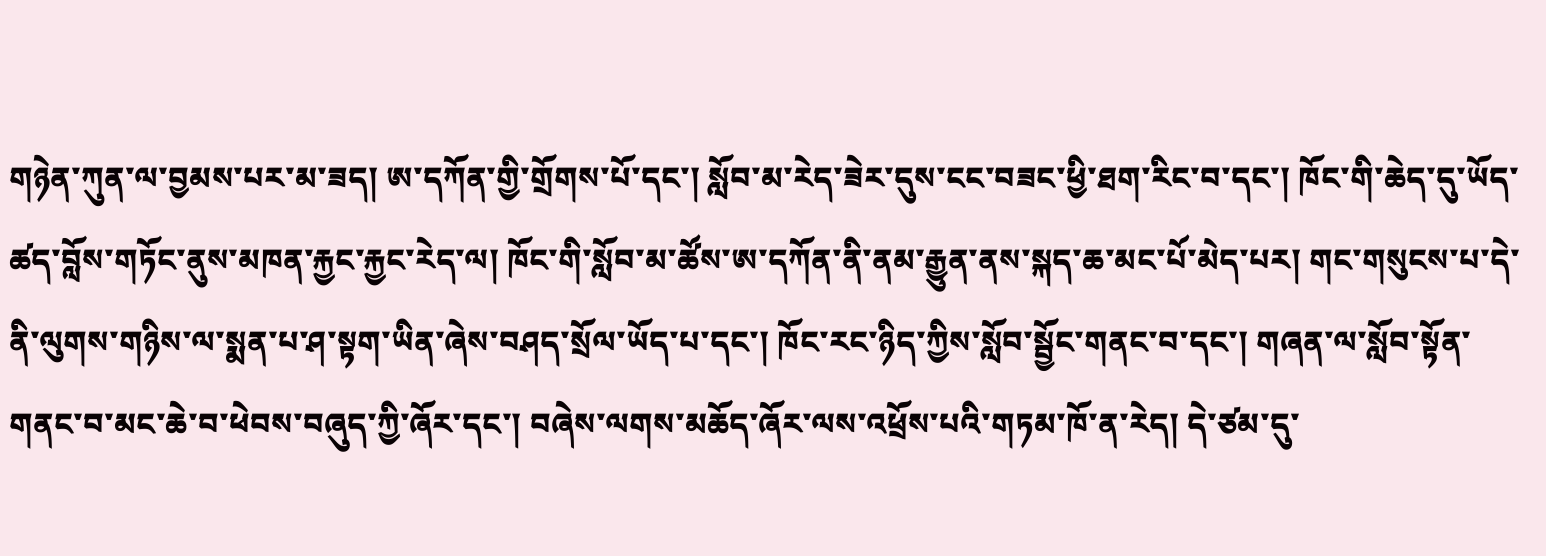གཉེན་ཀུན་ལ་བྱམས་པར་མ་ཟད། ཨ་དཀོན་གྱི་གྲོགས་པོ་དང་། སློབ་མ་རེད་ཟེར་དུས་ངང་བཟང་ཕྱི་ཐག་རིང་བ་དང་། ཁོང་གི་ཆེད་དུ་ཡོད་ཚད་བློས་གཏོང་ནུས་མཁན་རྐྱང་རྐྱང་རེད་ལ། ཁོང་གི་སློབ་མ་ཚོས་ཨ་དཀོན་ནི་ནམ་རྒྱུན་ནས་སྐད་ཆ་མང་པོ་མེད་པར། གང་གསུངས་པ་དེ་ནི་ལུགས་གཉིས་ལ་སྨན་པ་ཤ་སྟག་ཡིན་ཞེས་བཤད་སྲོལ་ཡོད་པ་དང་། ཁོང་རང་ཉིད་ཀྱིས་སློབ་སྦྱོང་གནང་བ་དང་། གཞན་ལ་སློབ་སྟོན་གནང་བ་མང་ཆེ་བ་ཕེབས་བཞུད་ཀྱི་ཞོར་དང་། བཞེས་ལགས་མཆོད་ཞོར་ལས་འཕྲོས་པའི་གཏམ་ཁོ་ན་རེད། དེ་ཙམ་དུ་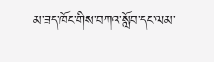མ་ཟད་ཁོང་གིས་བཀའ་སློབ་དང་ལམ་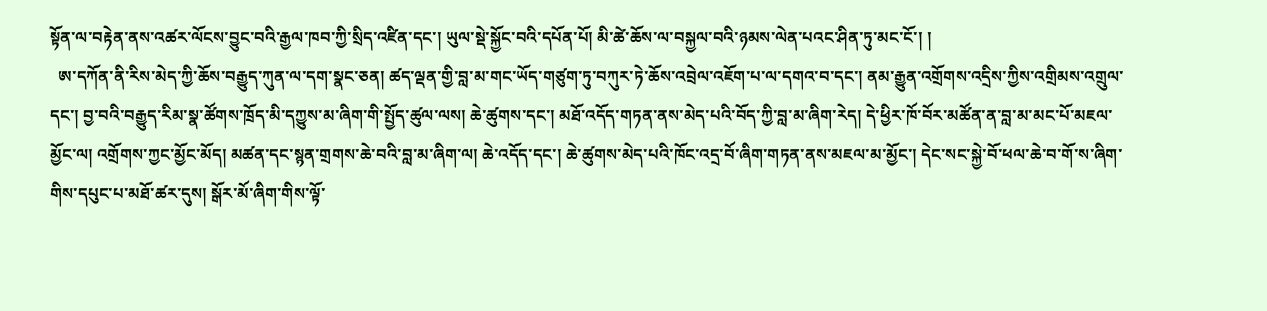སྟོན་ལ་བརྟེན་ནས་འཚར་ལོངས་བྱུང་བའི་རྒྱལ་ཁབ་ཀྱི་སྲིད་འཛིན་དང་། ཡུལ་སྡེ་སྐྱོང་བའི་དཔོན་པོ། མི་ཚེ་ཆོས་ལ་བསྐྱལ་བའི་ཉམས་ལེན་པའང་ཤིན་ཏུ་མང་ངོ་། །
  ཨ་དཀོན་ནི་རིས་མེད་ཀྱི་ཆོས་བརྒྱུད་ཀུན་ལ་དག་སྣང་ཅན། ཚད་ལྡན་གྱི་བླ་མ་གང་ཡོད་གཙུག་ཏུ་བཀུར་ཏེ་ཆོས་འབྲེལ་འཇོག་པ་ལ་དགའ་བ་དང་། ནམ་རྒྱུན་འགྲོགས་འདྲིས་ཀྱིས་འགྲིམས་འགྲུལ་དང་། བྱ་བའི་བརྒྱུད་རིམ་སྣ་ཚོགས་ཁྲོད་མི་དཀྱུས་མ་ཞིག་གི་སྤྱོད་ཚུལ་ལས། ཆེ་ཚུགས་དང་། མཐོ་འདོད་གཏན་ནས་མེད་པའི་བོད་ཀྱི་བླ་མ་ཞིག་རེད། དེ་ཕྱིར་ཁོ་བོར་མཚོན་ན་བླ་མ་མང་པོ་མཇལ་མྱོང་ལ། འགྲོགས་ཀྱང་མྱོང་མོད། མཚན་དང་སྙན་གྲགས་ཆེ་བའི་བླ་མ་ཞིག་ལ། ཆེ་འདོད་དང་། ཆེ་ཚུགས་མེད་པའི་ཁོང་འདྲ་བོ་ཞིག་གཏན་ནས་མཇལ་མ་མྱོང་། དེང་སང་སྐྱེ་བོ་ཕལ་ཆེ་བ་གོ་ས་ཞིག་གིས་དཔུང་པ་མཐོ་ཚར་དུས། སྒོར་མོ་ཞིག་གིས་ལྟོ་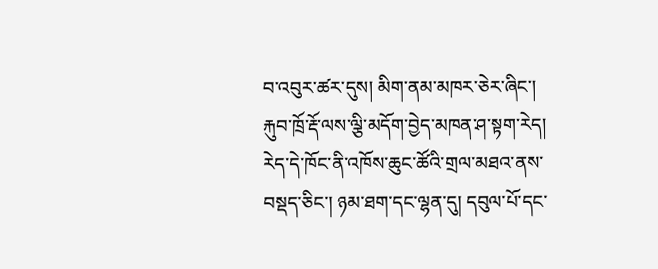བ་འབུར་ཚར་དུས། མིག་ནམ་མཁར་ཅེར་ཞིང་། རྐུབ་ཁྲོ་རྡོ་ལས་ལྕི་མདོག་བྱེད་མཁན་ཤ་སྟག་རེད། རེད་དེ་ཁོང་ནི་འཁོས་ཆུང་ཚོའི་གྲལ་མཐའ་ནས་བསྡད་ཅིང་། ཉམ་ཐག་དང་ལྷན་དུ། དབུལ་པོ་དང་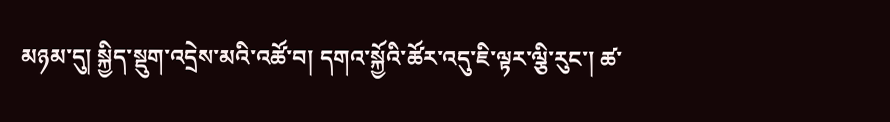མཉམ་དུ། སྐྱིད་སྡུག་འདྲེས་མའི་འཚོ་བ། དགའ་སྐྱོའི་ཚོར་འདུ་ཇི་ལྟར་ལྕི་རུང་། ཚ་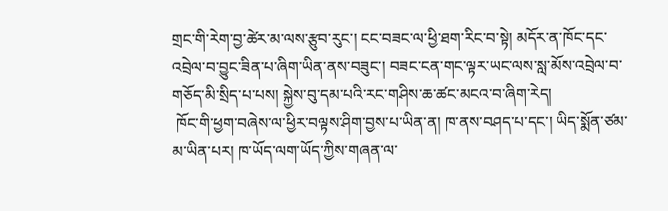གྲང་གི་རེག་བྱ་ཚེར་མ་ལས་རྩུབ་རུང་། ངང་བཟང་ལ་ཕྱི་ཐག་རིང་བ་སྟེ། མདོར་ན་ཁོང་དང་འབྲེལ་བ་བྱུང་ཟིན་པ་ཞིག་ཡིན་ནས་བཟུང་། བཟང་ངན་གང་ལྟར་ཡང་ལས་སླ་མོས་འབྲེལ་བ་གཅོད་མི་སྲིད་པ་པས། སྐྱེས་བུ་དམ་པའི་རང་གཤིས་ཆ་ཚང་མངའ་བ་ཞིག་རེད།
 ཁོང་གི་ཕྱག་བཞེས་ལ་ཕྱིར་བལྟས་ཤིག་བྱས་པ་ཡིན་ན། ཁ་ནས་བཤད་པ་དང་། ཡིད་སྨོན་ཙམ་མ་ཡིན་པར། ཁ་ཡོད་ལག་ཡོད་ཀྱིས་གཞན་ལ་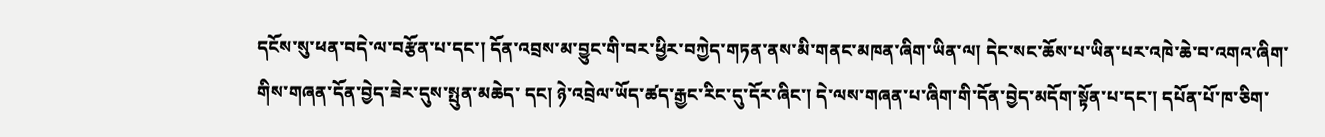དངོས་སུ་ཕན་བདེ་ལ་བརྩོན་པ་དང་། དོན་འབྲས་མ་བྱུང་གི་བར་ཕྱིར་བཀྱེད་གཏན་ནས་མི་གནང་མཁན་ཞིག་ཡིན་ལ། དེང་སང་ཆོས་པ་ཡིན་པར་འཁེ་ཆེ་བ་འགའ་ཞིག་གིས་གཞན་དོན་བྱེད་ཟེར་དུས་སྤུན་མཆེད་ དང། ཉེ་འབྲེལ་ཡོད་ཚད་རྒྱང་རིང་དུ་དོར་ཞིང་། དེ་ལས་གཞན་པ་ཞིག་གི་དོན་བྱེད་མདོག་སྟོན་པ་དང་། དཔོན་པོ་ཁ་ཅིག་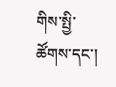གིས་སྤྱི་ཚོགས་དང་།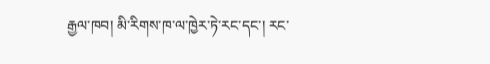རྒྱལ་ཁབ། མི་རིགས་ཁ་ལ་ཁྱེར་ཏེ་རང་དང་། རང་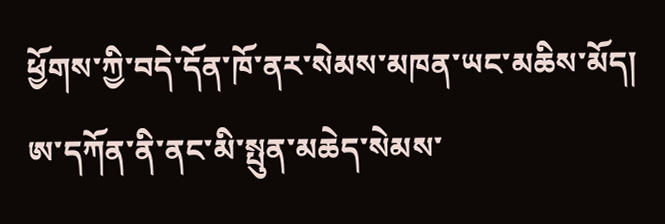ཕྱོགས་ཀྱི་བདེ་དོན་ཁོ་ནར་སེམས་མཁན་ཡང་མཆིས་མོད། ཨ་དཀོན་ནི་ནང་མི་སྤུན་མཆེད་སེམས་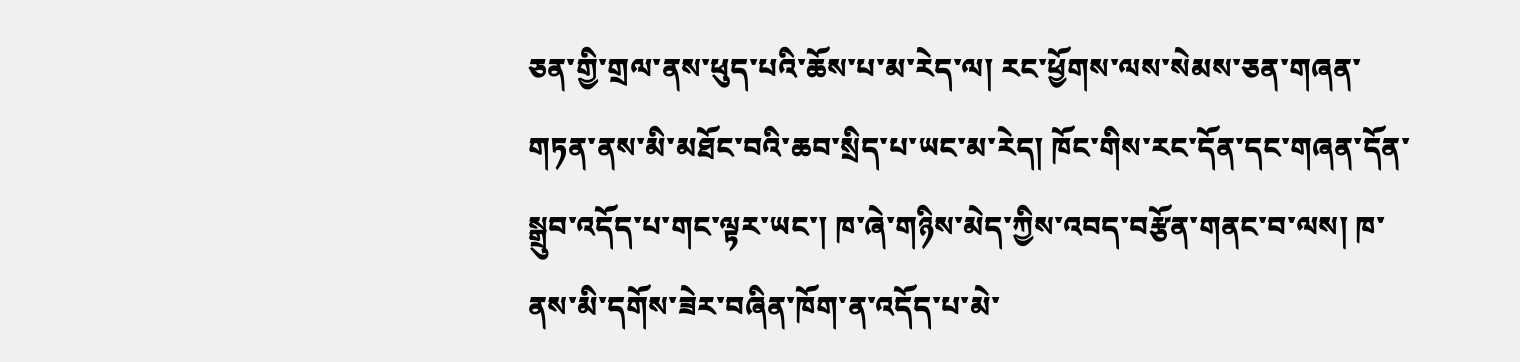ཅན་གྱི་གྲལ་ནས་ཕུད་པའི་ཆོས་པ་མ་རེད་ལ། རང་ཕྱོགས་ལས་སེམས་ཅན་གཞན་གཏན་ནས་མི་མཐོང་བའི་ཆབ་སྲིད་པ་ཡང་མ་རེད། ཁོང་གིས་རང་དོན་དང་གཞན་དོན་སྒྲུབ་འདོད་པ་གང་ལྟར་ཡང་། ཁ་ཞེ་གཉིས་མེད་ཀྱིས་འབད་བརྩོན་གནང་བ་ལས། ཁ་ནས་མི་དགོས་ཟེར་བཞིན་ཁོག་ན་འདོད་པ་མེ་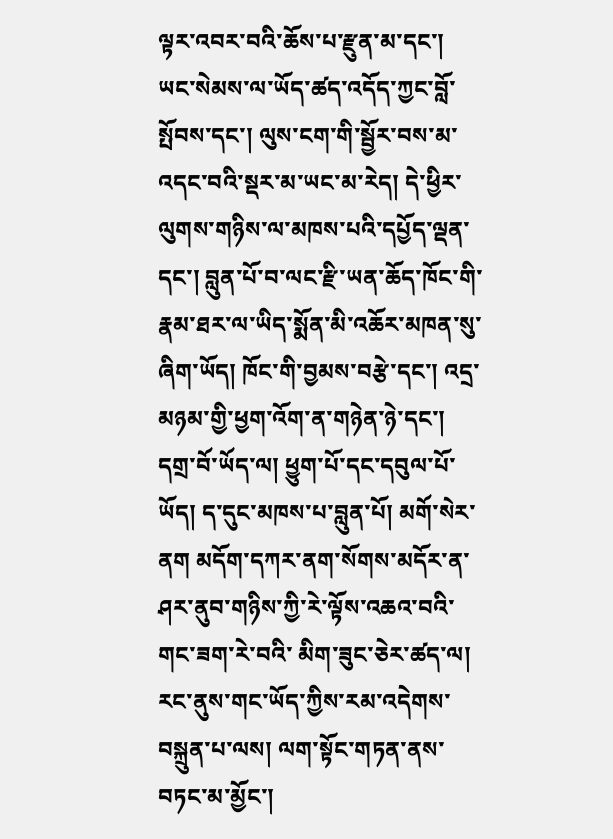ལྟར་འབར་བའི་ཆོས་པ་རྫུན་མ་དང་། ཡང་སེམས་ལ་ཡོད་ཚད་འདོད་ཀྱང་བློ་སྤོབས་དང་། ལུས་ངག་གི་སྦྱོར་བས་མ་འདང་བའི་སྡར་མ་ཡང་མ་རེད། དེ་ཕྱིར་ལུགས་གཉིས་ལ་མཁས་པའི་དཔྱོད་ལྡན་དང་། བླུན་པོ་བ་ལང་རྫི་ཡན་ཆོད་ཁོང་གི་རྣམ་ཐར་ལ་ཡིད་སྨོན་མི་འཆོར་མཁན་སུ་ཞིག་ཡོད། ཁོང་གི་བྱམས་བརྩེ་དང་། འདྲ་མཉམ་གྱི་ཕྱག་འོག་ན་གཉེན་ཉེ་དང་། དགྲ་བོ་ཡོད་ལ། ཕྱུག་པོ་དང་དབུལ་པོ་ཡོད། ད་དུང་མཁས་པ་བླུན་པོ། མགོ་སེར་ནག མདོག་དཀར་ནག་སོགས་མདོར་ན་ཤར་ནུབ་གཉིས་ཀྱི་རེ་ལྟོས་འཆའ་བའི་གང་ཟག་རེ་བའི་ མིག་ཟུང་ཅེར་ཚད་ལ། རང་ནུས་གང་ཡོད་ཀྱིས་རམ་འདེགས་བསྐྲུན་པ་ལས། ལག་སྟོང་གཏན་ནས་བཏང་མ་མྱོང་།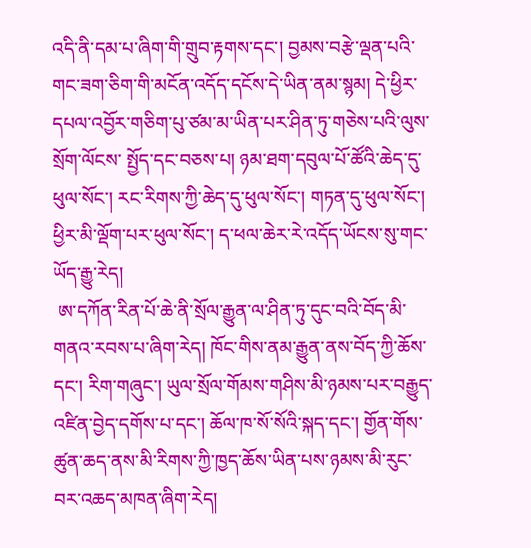འདི་ནི་དམ་པ་ཞིག་གི་གྲུབ་རྟགས་དང་། བྱམས་བརྩེ་ལྡན་པའི་གང་ཟག་ཅིག་གི་མངོན་འདོད་དངོས་དེ་ཡིན་ནམ་སྙམ། དེ་ཕྱིར་དཔལ་འབྱོར་གཅིག་པུ་ཙམ་མ་ཡིན་པར་ཤིན་ཏུ་གཅེས་པའི་ལུས་སྲོག་ལོངས་ སྤྱོད་དང་བཅས་པ། ཉམ་ཐག་དབུལ་པོ་ཚོའི་ཆེད་དུ་ཕུལ་སོང་། རང་རིགས་ཀྱི་ཆེད་དུ་ཕུལ་སོང་། གཏན་དུ་ཕུལ་སོང་། ཕྱིར་མི་ལྡོག་པར་ཕུལ་སོང་། ད་ཕལ་ཆེར་རེ་འདོད་ཡོངས་སུ་གང་ཡོད་རྒྱུ་རེད།
 ཨ་དཀོན་རིན་པོ་ཆེ་ནི་སྲོལ་རྒྱུན་ལ་ཤིན་ཏུ་དུང་བའི་བོད་མི་གནའ་རབས་པ་ཞིག་རེད། ཁོང་གིས་ནམ་རྒྱུན་ནས་བོད་ཀྱི་ཆོས་དང་། རིག་གཞུང་། ཡུལ་སྲོལ་གོམས་གཤིས་མི་ཉམས་པར་བརྒྱུད་འཛིན་བྱེད་དགོས་པ་དང་། ཆོལ་ཁ་སོ་སོའི་སྐད་དང་། གྱོན་གོས་ཚུན་ཆད་ནས་མི་རིགས་ཀྱི་ཁྱད་ཆོས་ཡིན་པས་ཉམས་མི་རུང་བར་འཆད་མཁན་ཞིག་རེད།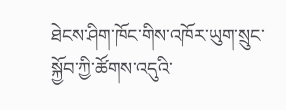ཐེངས་ཤིག་ཁོང་གིས་འཁོར་ཡུག་སྲུང་སྐྱོབ་ཀྱི་ཚོགས་འདུའི་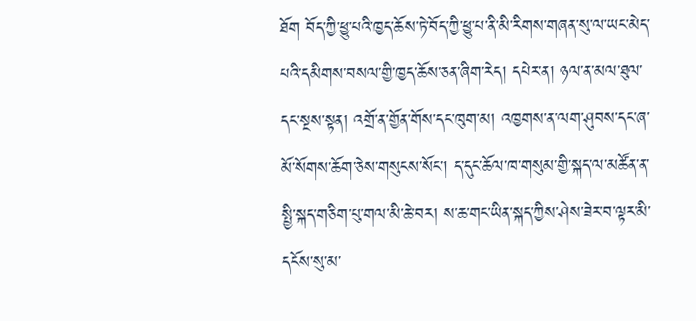ཐོག བོད་ཀྱི་ཕྱུ་པའི་ཁྱད་ཆོས་ཏེ་བོད་ཀྱི་ཕྱུ་པ་ནི་མི་རིགས་གཞན་སུ་ལ་ཡང་མེད་པའི་དམིགས་བསལ་གྱི་ཁྱད་ཆོས་ཅན་ཞིག་རེད། དཔེར་ན། ཉལ་ན་མལ་ཐུལ་དང་སྔས་སྟན། འགྲོ་ན་གྱོན་གོས་དང་ཁུག་མ། འཁྱགས་ན་ལག་ཤུབས་དང་ཞ་མོ་སོགས་ཆོག་ཅེས་གསུངས་སོང་། ད་དུང་ཆོལ་ཁ་གསུམ་གྱི་སྐད་ལ་མཚོན་ན་སྤྱི་སྐད་གཅིག་པུ་གལ་མི་ཆེ་བར། ས་ཆ་གང་ཡིན་སྐད་ཀྱིས་ཤེས་ཟེར་བ་ལྟར་མི་དངོས་སུ་མ་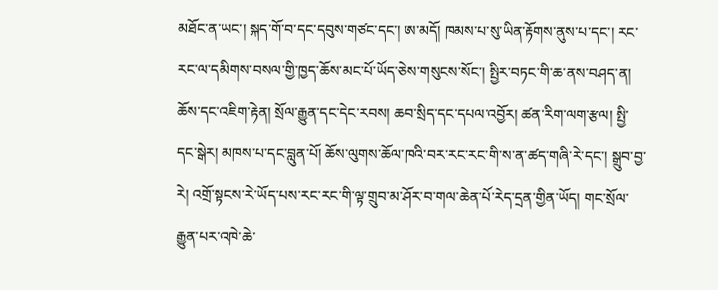མཐོང་ན་ཡང་། སྐད་གོ་བ་དང་དབུས་གཙང་དང་། ཨ་མདོ། ཁམས་པ་སུ་ཡིན་རྟོགས་ནུས་པ་དང་། རང་རང་ལ་དམིགས་བསལ་གྱི་ཁྱད་ཆོས་མང་པོ་ཡོད་ཅེས་གསུངས་སོང་། སྤྱིར་བཏང་གི་ཆ་ནས་བཤད་ན། ཆོས་དང་འཇིག་རྟེན། སྲོལ་རྒྱུན་དང་དེང་རབས། ཆབ་སྲིད་དང་དཔལ་འབྱོར། ཚན་རིག་ལག་རྩལ། སྤྱི་དང་སྒེར། མཁས་པ་དང་བླུན་པོ། ཆོས་ལུགས་ཆོལ་ཁའི་བར་རང་རང་གི་ས་ན་ཚད་གཞི་རེ་དང་། སྒྲུབ་བྱ་རེ། འགྲོ་སྟངས་རེ་ཡོད་པས་རང་རང་གི་ལྟ་གྲུབ་མ་ཤོར་བ་གལ་ཆེན་པོ་རེད་དྲན་གྱིན་ཡོད། གང་སྲོལ་རྒྱུན་པར་འཁེ་ཆེ་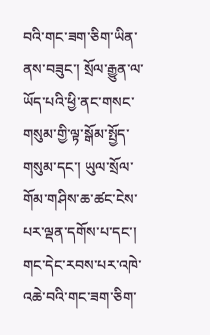བའི་གང་ཟག་ཅིག་ཡིན་ནས་བཟུང་། སྲོལ་རྒྱུན་ལ་ཡོད་པའི་ཕྱི་ནང་གསང་གསུམ་གྱི་ལྟ་སྒོམ་སྤྱོད་གསུམ་དང་། ཡུལ་སྲོལ་གོམ་གཤིས་ཆ་ཚང་ངེས་པར་ལྡན་དགོས་པ་དང་། གང་དེང་རབས་པར་འཁེ་འཆེ་བའི་གང་ཟག་ཅིག་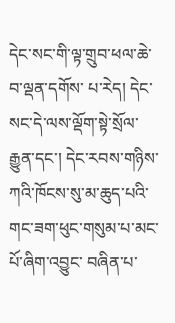དེང་སང་གི་ལྟ་གྲུབ་ཕལ་ཆེ་བ་ལྡན་དགོས་ པ་རེད། དེང་སང་དེ་ལས་ལྡོག་སྟེ་སྲོལ་རྒྱུན་དང་། དེང་རབས་གཉིས་ཀའི་ཁོངས་སུ་མ་ཆུད་པའི་གང་ཟག་ཕུང་གསུམ་པ་མང་པོ་ཞིག་འབྱུང་ བཞིན་པ་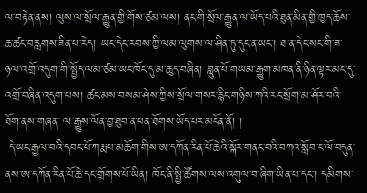ལ་བརྟེན་ནས། ལུས་ལ་སྲོལ་རྒྱུན་གྱི་གོས་ཙམ་ལས། ནང་གི་སྲོལ་རྒྱུན་ལ་ཡོད་པའི་ཐུན་མིན་གྱི་ཁྱད་ཆོས་ཆ་ཚང་བརླགས་ཟིན་པ་རེད། ཡང་དེང་རབས་ཀྱི་ལམ་ལུགས་ལ་ཤིན་ཏུ་དུང་ན་ཡང་། ཐ་ན་དེང་སང་གི་ཟ་ཉལ་འགྲོ་འདུག་གི་སྤྱོད་ལམ་ཙམ་ཡང་ཁོང་དུ་མ་ཆུད་བཞིན། བླུན་པོ་གཡམ་རྒྱུག་མཁན་ནི་ཉིན་ལྟར་མང་དུ་འགྲོ་བཞིན་འདུག་པས། ཚང་མས་བསམ་ཤེས་ཀྱིས་སྲོལ་གསར་རྙིང་གཉིས་ཀའི་རང་སྲོག་མ་ཤོར་བའི་ཐོག་ནས་གཞན་ ལ་རྒྱུས་ལོན་བྱ་ཐུབ་ན་ཕན་ཐོགས་ཡོད་པར་མངོན་ནོ། །
 དེ་ཡང་རྒྱལ་བའི་དབང་པོ་ཀརྨ་པ་མཆོག་གིས་ཨ་དཀོན་རིན་པོ་ཆེའི་སྐོར་གནང་བའི་བཀའ་སློབ་ང་ལོ་བདུན་ནས་ཨ་དཀོན་རིན་པོ་ཆེ་དང་གྲོགས་པོ་ཡིན། ཁོང་ནི་སྤྱི་ཚོགས་ལས་འགུལ་བ་ཞིག་ཡིན་པ་དང་། དམིགས་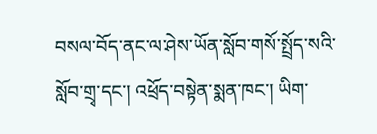བསལ་བོད་ནང་ལ་ཤེས་ཡོན་སློབ་གསོ་སྤྲོད་སའི་སློབ་གྲྭ་དང་། འཕྲོད་བསྟེན་སྨན་ཁང་། ཡིག་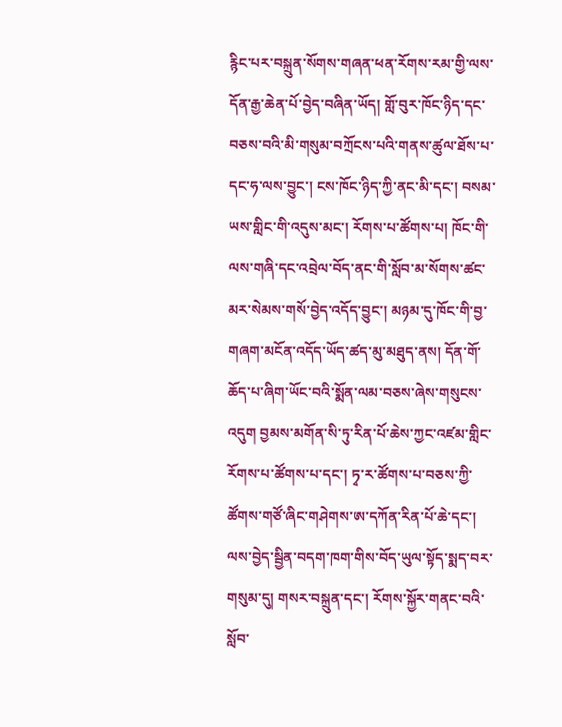རྙིང་པར་བསྐྲུན་སོགས་གཞན་ཕན་རོགས་རམ་གྱི་ལས་དོན་རྒྱ་ཆེན་པོ་བྱེད་བཞིན་ཡོད། གློ་བུར་ཁོང་ཉིད་དང་བཅས་བའི་མི་གསུམ་བཀྲོངས་པའི་གནས་ཚུལ་ཐོས་པ་དང་ཧ་ལས་བྱུང་། ངས་ཁོང་ཉིད་ཀྱི་ནང་མི་དང་། བསམ་ཡས་གླིང་གི་འདུས་མང་། རོགས་པ་ཚོགས་པ། ཁོང་གི་ལས་གཞི་དང་འབྲེལ་བོད་ནང་གི་སློབ་མ་སོགས་ཚང་མར་སེམས་གསོ་བྱེད་འདོད་བྱུང་། མཉམ་དུ་ཁོང་གི་བྱ་གཞག་མངོན་འདོད་ཡོད་ཚད་མུ་མཐུད་ནས། དོན་གོ་ཆོད་པ་ཞིག་ཡོང་བའི་སྨོན་ལམ་བཅས་ཞེས་གསུངས་འདུག བྱམས་མགོན་སི་ཏུ་རིན་པོ་ཆེས་ཀྱང་འཛམ་གླིང་རོགས་པ་ཚོགས་པ་དང་། ཏྭ་ར་ཚོགས་པ་བཅས་ཀྱི་ཚོགས་གཙོ་ཞིང་གཤེགས་ཨ་དཀོན་རིན་པོ་ཆེ་དང་། ལས་བྱེད་སྦྱིན་བདག་ཁག་གིས་བོད་ཡུལ་སྟོད་སྨད་བར་གསུམ་དུ། གསར་བསྐྲུན་དང་། རོགས་སྐྱོར་གནང་བའི་སློབ་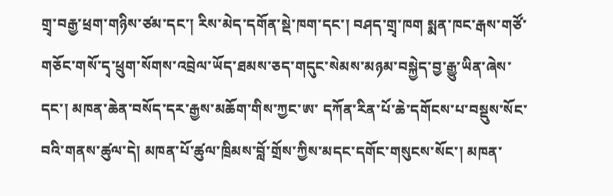གྲྭ་བརྒྱ་ཕྲག་གཉིས་ཙམ་དང་། རིས་མེད་དགོན་སྡེ་ཁག་དང་། བཤད་གྲྭ་ཁག སྨན་ཁང་རྒས་གཙོ་གཅོང་གསོ་དྭ་ཕྲུག་སོགས་འབྲེལ་ཡོད་ཐམས་ཅད་གདུང་སེམས་མཉམ་བསྐྱེད་བྱ་རྒྱུ་ཡིན་ཞེས་དང་། མཁན་ཆེན་བསོད་དར་རྒྱས་མཆོག་གིས་ཀྱང་ཨ་ དཀོན་རིན་པོ་ཆེ་དགོངས་པ་བསྡུས་སོང་བའི་གནས་ཚུལ་དེ། མཁན་པོ་ཚུལ་ཁྲིམས་བློ་གྲོས་ཀྱིས་མདང་དགོང་གསུངས་སོང་། མཁན་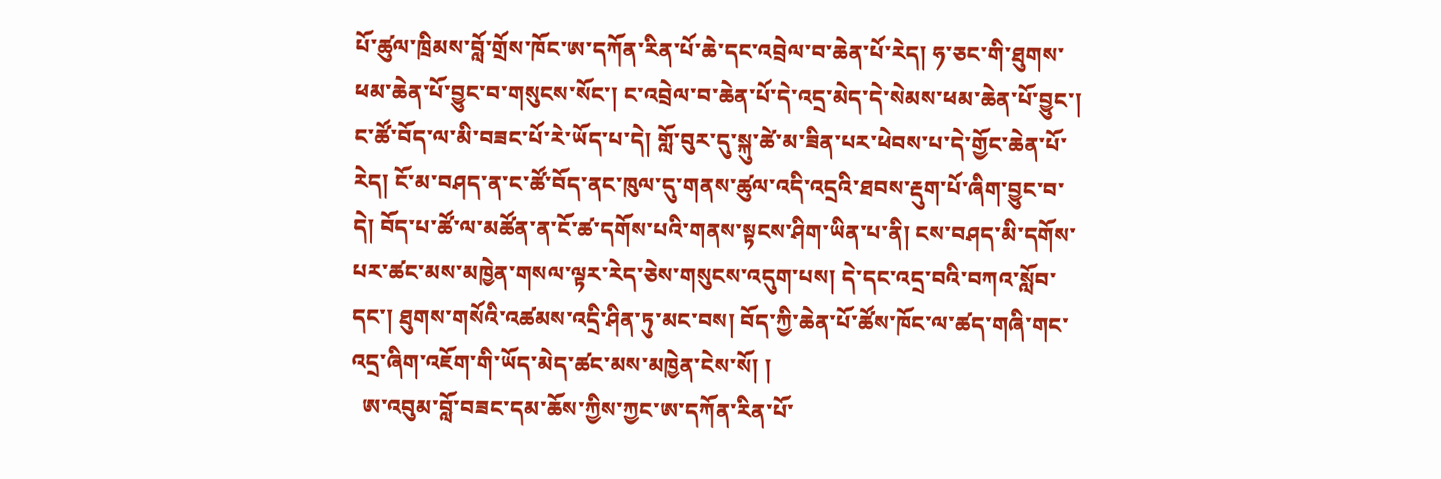པོ་ཚུལ་ཁྲིམས་བློ་གྲོས་ཁོང་ཨ་དཀོན་རིན་པོ་ཆེ་དང་འབྲེལ་བ་ཆེན་པོ་རེད། ཧ་ཅང་གི་ཐུགས་ཕམ་ཆེན་པོ་བྱུང་བ་གསུངས་སོང་། ང་འབྲེལ་བ་ཆེན་པོ་དེ་འདྲ་མེད་དེ་སེམས་ཕམ་ཆེན་པོ་བྱུང་། ང་ཚོ་བོད་ལ་མི་བཟང་པོ་རེ་ཡོད་པ་དེ། གློ་བུར་དུ་སྐུ་ཚེ་མ་ཟིན་པར་ཕེབས་པ་དེ་གྱོང་ཆེན་པོ་རེད། ངོ་མ་བཤད་ན་ང་ཚོ་བོད་ནང་ཁུལ་དུ་གནས་ཚུལ་འདི་འདྲའི་ཐབས་རྡུག་པོ་ཞིག་བྱུང་བ་ དེ། བོད་པ་ཚོ་ལ་མཚོན་ན་ངོ་ཚ་དགོས་པའི་གནས་སྟངས་ཤིག་ཡིན་པ་ནི། ངས་བཤད་མི་དགོས་པར་ཚང་མས་མཁྱེན་གསལ་ལྟར་རེད་ཅེས་གསུངས་འདུག་པས། དེ་དང་འདྲ་བའི་བཀའ་སློབ་དང་། ཐུགས་གསོའི་འཚམས་འདྲི་ཤིན་ཏུ་མང་བས། བོད་ཀྱི་ཆེན་པོ་ཚོས་ཁོང་ལ་ཚད་གཞི་གང་འདྲ་ཞིག་འཇོག་གི་ཡོད་མེད་ཚང་མས་མཁྱེན་ངེས་སོ། །
  ཨ་འབུམ་བློ་བཟང་དམ་ཆོས་ཀྱིས་ཀྱང་ཨ་དཀོན་རིན་པོ་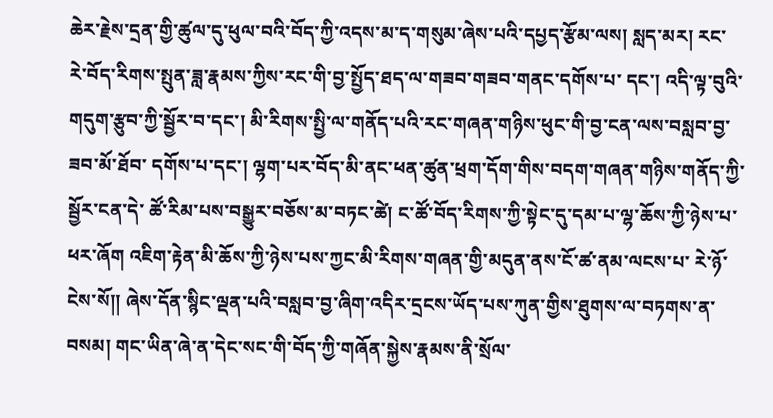ཆེར་རྗེས་དྲན་གྱི་ཚུལ་དུ་ཕུལ་བའི་བོད་ཀྱི་འདས་མ་ད་གསུམ་ཞེས་པའི་དཔྱད་རྩོམ་ལས། སླད་མར། རང་རེ་བོད་རིགས་སྤུན་ཟླ་རྣམས་ཀྱིས་རང་གི་བྱ་སྤྱོད་ཐད་ལ་གཟབ་གཟབ་གནང་དགོས་པ་ དང་། འདི་ལྟ་བུའི་གདུག་རྩུབ་ཀྱི་སྦྱོར་བ་དང་། མི་རིགས་སྤྱི་ལ་གནོད་པའི་རང་གཞན་གཉིས་ཕུང་གི་བྱ་ངན་ལས་བསླབ་བྱ་ཟབ་མོ་ཐོབ་ དགོས་པ་དང་། ལྷག་པར་བོད་མི་ནང་ཕན་ཚུན་ཕྲག་དོག་གིས་བདག་གཞན་གཉིས་གནོད་ཀྱི་སྦྱོར་ངན་དེ་ ཚོ་རིམ་པས་བསྒྱུར་བཅོས་མ་བཏང་ཚེ། ང་ཚོ་བོད་རིགས་ཀྱི་སྟེང་དུ་དམ་པ་ལྷ་ཆོས་ཀྱི་ཉེས་པ་ཕར་ཞོག འཇིག་རྟེན་མི་ཆོས་ཀྱི་ཉེས་པས་ཀྱང་མི་རིགས་གཞན་གྱི་མདུན་ནས་ངོ་ཚ་ནམ་ལངས་པ་ རེ་ཉོ་ངེས་སོ།། ཞེས་དོན་སྙིང་ལྡན་པའི་བསླབ་བྱ་ཞིག་འདིར་དྲངས་ཡོད་པས་ཀུན་གྱིས་ཐུགས་ལ་བཏགས་ན་བསམ། གང་ཡིན་ཞེ་ན་དེང་སང་གི་བོད་ཀྱི་གཞོན་སྐྱེས་རྣམས་ནི་སྲོལ་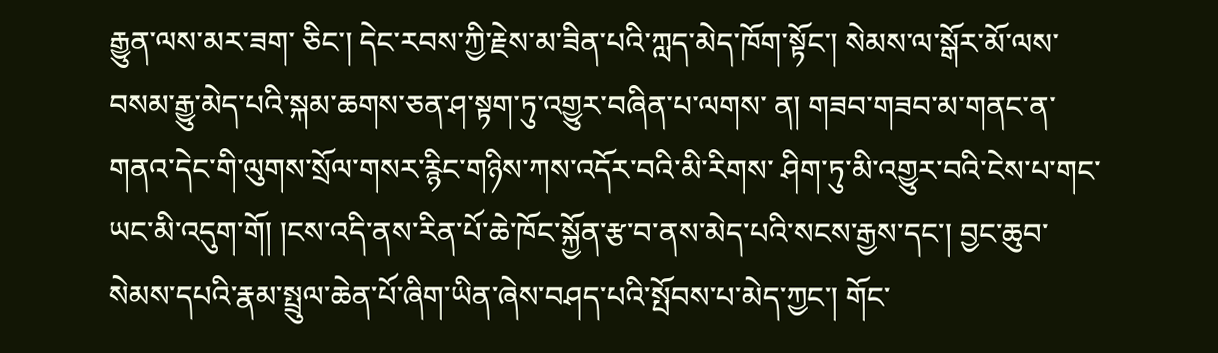རྒྱུན་ལས་མར་ཟག་ ཅིང་། དེང་རབས་ཀྱི་རྗེས་མ་ཟིན་པའི་ཀླད་མེད་ཁོག་སྟོང་། སེམས་ལ་སྒོར་མོ་ལས་བསམ་རྒྱུ་མེད་པའི་སྐམ་ཆགས་ཅན་ཤ་སྟག་ཏུ་འགྱུར་བཞིན་པ་ལགས་ ན། གཟབ་གཟབ་མ་གནང་ན་གནའ་དེང་གི་ལུགས་སྲོལ་གསར་རྙིང་གཉིས་ཀས་འདོར་བའི་མི་རིགས་ ཤིག་ཏུ་མི་འགྱུར་བའི་ངེས་པ་གང་ཡང་མི་འདུག་གོ། །ངས་འདི་ནས་རིན་པོ་ཆེ་ཁོང་སྐྱོན་རྩ་བ་ནས་མེད་པའི་སངས་རྒྱས་དང་། བྱང་ཆུབ་སེམས་དཔའི་རྣམ་སྤྲུལ་ཆེན་པོ་ཞིག་ཡིན་ཞེས་བཤད་པའི་སྤོབས་པ་མེད་ཀྱང་། གོང་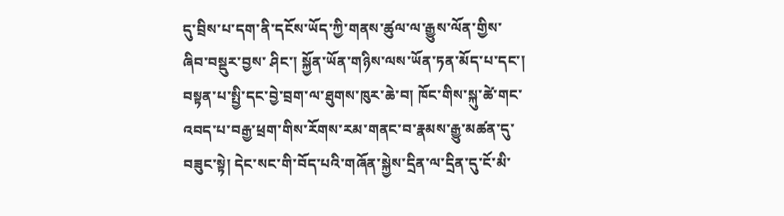དུ་བྲིས་པ་དག་ནི་དངོས་ཡོད་ཀྱི་གནས་ཚུལ་ལ་རྒྱུས་ལོན་གྱིས་ཞིབ་བསྡུར་བྱས་ ཤིང་། སྐྱོན་ཡོན་གཉིས་ལས་ཡོན་ཏན་མོད་པ་དང་། བསྟན་པ་སྤྱི་དང་བྱེ་བྲག་ལ་ཐུགས་ཁུར་ཆེ་བ། ཁོང་གིས་སྐུ་ཚེ་གང་འབད་པ་བརྒྱ་ཕྲག་གིས་རོགས་རམ་གནང་བ་རྣམས་རྒྱུ་མཚན་དུ་ བཟུང་སྟེ། དེང་སང་གི་བོད་པའི་གཞོན་སྐྱེས་དྲིན་ལ་དྲིན་དུ་ངོ་མི་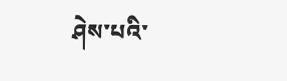ཤེས་པའི་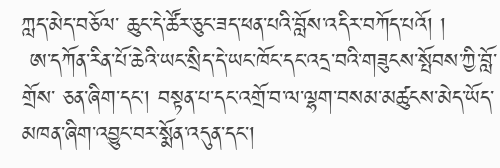ཀླད་མེད་བཅོལ་ ཆུང་དེ་ཚོར་ཅུང་ཟད་ཕན་པའི་བློས་འདིར་བཀོད་པའོ། །
 ཨ་དཀོན་རིན་པོ་ཆེའི་ཡང་སྲིད་དེ་ཡང་ཁོང་དང་འདྲ་བའི་གཟུངས་སྤོབས་ཀྱི་བློ་གྲོས་ ཅན་ཞིག་དང་། བསྟན་པ་དང་འགྲོ་བ་ལ་ལྷག་བསམ་མཚུངས་མེད་ཡོད་མཁན་ཞིག་འབྱུང་བར་སྨོན་འདུན་དང་།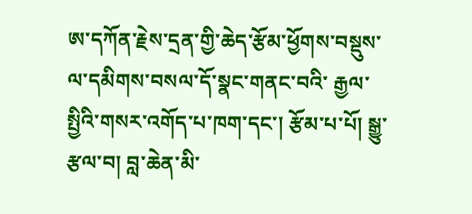ཨ་དཀོན་རྗེས་དྲན་གྱི་ཆེད་རྩོམ་ཕྱོགས་བསྡུས་ལ་དམིགས་བསལ་དོ་སྣང་གནང་བའི་ རྒྱལ་སྤྱིའི་གསར་འགོད་པ་ཁག་དང་། རྩོམ་པ་པོ། སྒྱུ་རྩལ་བ། བླ་ཆེན་མི་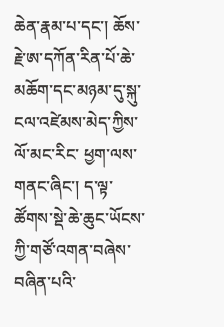ཆེན་རྣམ་པ་དང་། ཆོས་རྗེ་ཨ་དཀོན་རིན་པོ་ཆེ་མཆོག་དང་མཉམ་དུ་སྐུ་ངལ་འཛེམས་མེད་ཀྱིས་ལོ་མང་རིང་ ཕྱག་ལས་གནང་ཞིང་། ད་ལྟ་ཚོགས་སྡེ་ཆེ་ཆུང་ཡོངས་ཀྱི་གཙོ་འགན་བཞེས་བཞིན་པའི་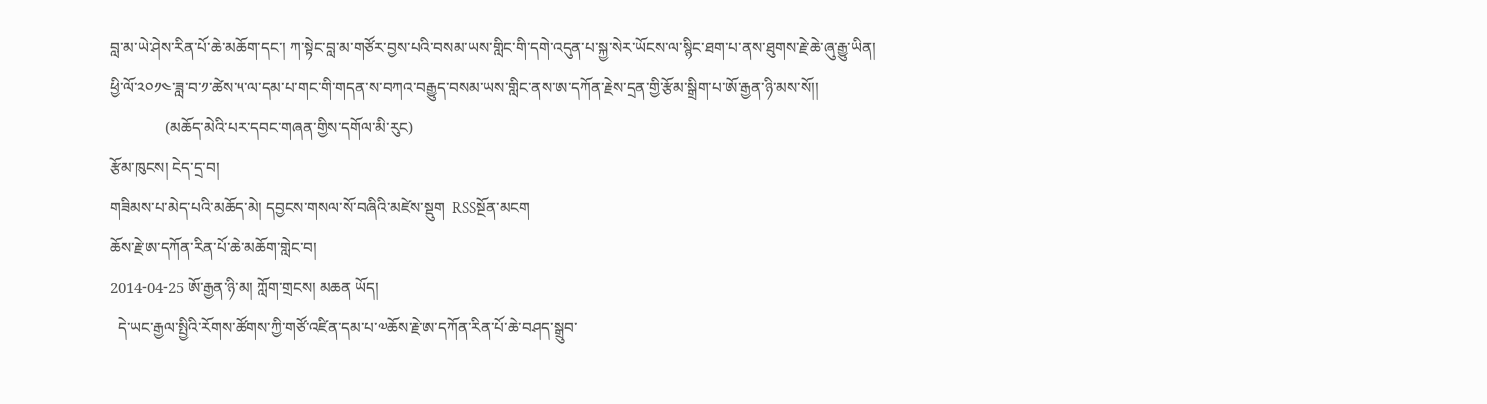བླ་མ་ཡེ་ཤེས་རིན་པོ་ཆེ་མཆོག་དང་། ཀ་སྟེང་བླ་མ་གཙོར་བྱས་པའི་བསམ་ཡས་གླིང་གི་དགེ་འདུན་པ་སྐྱ་སེར་ཡོངས་ལ་སྙིང་ཐག་པ་ནས་ཐུགས་རྗེ་ཆེ་ཞུ་རྒྱུ་ཡིན།
ཕྱི་ལོ་༢༠༡༤་ཟླ་བ་༡་ཚེས་༥་ལ་དམ་པ་གང་གི་གདན་ས་བཀའ་བརྒྱུད་བསམ་ཡས་གླིང་ནས་ཨ་དཀོན་རྗེས་དྲན་གྱི་རྩོམ་སྒྲིག་པ་ཨོ་རྒྱན་ཉི་མས་སོ།།
              (མཆོད་མེའི་པར་དབང་གཞན་གྱིས་དགོལ་མི་རུང)
རྩོམ་ཁུངས། ངེད་དྲ་བ།
གཟིམས་པ་མེད་པའི་མཆོད་མེ། དབྱངས་གསལ་སོ་བཞིའི་མཛེས་སྡུག  RSSསྔོན་མངག
ཆོས་རྗེ་ཨ་དཀོན་རིན་པོ་ཆེ་མཆོག་གླེང་བ།
2014-04-25 ཨོ་རྒྱན་ཉི་མ། ཀློག་གྲངས། མཆན ཡོད།
  དེ་ཡང་རྒྱལ་སྤྱིའི་རོགས་ཚོགས་ཀྱི་གཙོ་འཛིན་དམ་པ་༧ཆོས་རྗེ་ཨ་དཀོན་རིན་པོ་ཆེ་བཤད་སྒྲུབ་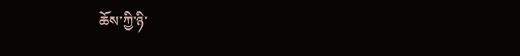ཆོས་ཀྱི་ཉི་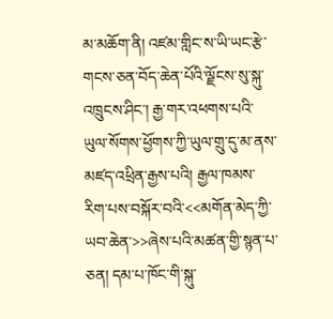མ་མཆོག་ནི། འཛམ་གླིང་ས་ཡི་ཡང་རྩེ་གངས་ཅན་བོད་ཆེན་པོའི་ལྗོངས་སུ་སྐུ་འཁྲུངས་ཤིང་། རྒྱ་གར་འཕགས་པའི་ཡུལ་སོགས་ཕྱོགས་ཀྱི་ཡུལ་གྲུ་དུ་མ་ནས་མཛད་འཕྲིན་རྒྱས་པའི། རྒྱལ་ཁམས་རིག་པས་བསྐོར་བའི་<<མགོན་མེད་ཀྱི་ཡབ་ཆེན་>>ཞེས་པའི་མཚན་གྱི་སྙན་པ་ཅན། དམ་པ་ཁོང་གི་སྐུ་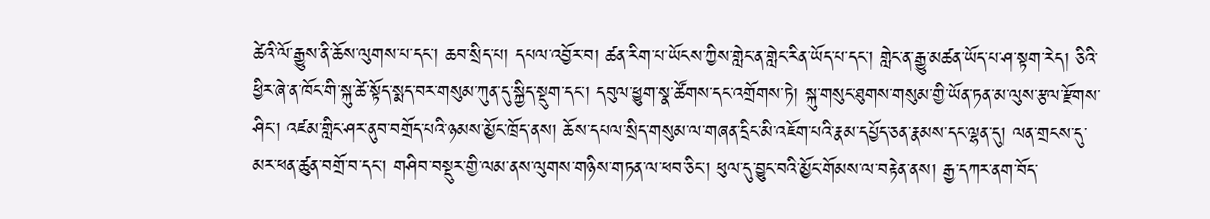ཚེའི་ལོ་རྒྱུས་ནི་ཆོས་ལུགས་པ་དང་། ཆབ་སྲིད་པ། དཔལ་འབྱོར་བ། ཚན་རིག་པ་ཡོངས་ཀྱིས་གླེང་ན་གླེང་རིན་ཡོད་པ་དང་། གླེང་ན་རྒྱུ་མཚན་ཡོད་པ་ཤ་སྟག་རེད། ཅིའི་ཕྱིར་ཞེ་ན་ཁོང་གི་སྐུ་ཚེ་སྟོད་སྨད་བར་གསུམ་ཀུན་དུ་སྐྱིད་སྡུག་དང་། དབུལ་ཕྱུག་སྣ་ཚོགས་དང་འགྲོགས་ཏེ། སྐུ་གསུང་ཐུགས་གསུམ་གྱི་ཡོན་ཏན་མ་ལུས་རྩལ་རྫོགས་ཤིང་། འཛམ་གླིང་ཤར་ནུབ་བགྲོད་པའི་ཉམས་མྱོང་ཁྲོད་ནས། ཆོས་དཔལ་སྲིད་གསུམ་ལ་གཞན་དྲིང་མི་འཇོག་པའི་རྣམ་དཔྱོད་ཅན་རྣམས་དང་ལྷན་དུ། ལན་གྲངས་དུ་མར་ཕན་ཚུན་བགྲོ་བ་དང་། གཤིབ་བསྡུར་གྱི་ལམ་ནས་ལུགས་གཉིས་གཏན་ལ་ཕབ་ཅིང་། ཕུལ་དུ་བྱུང་བའི་མྱོང་གོམས་ལ་བརྟེན་ནས། རྒྱ་དཀར་ནག་བོད་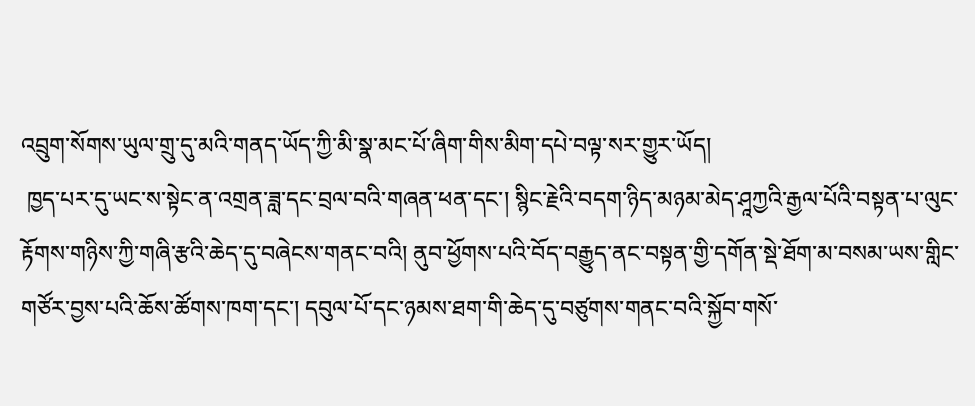འབྲུག་སོགས་ཡུལ་གྲུ་དུ་མའི་གནད་ཡོད་ཀྱི་མི་སྣ་མང་པོ་ཞིག་གིས་མིག་དཔེ་བལྟ་སར་གྱུར་ཡོད།
 ཁྱད་པར་དུ་ཡང་ས་སྟེང་ན་འགྲན་ཟླ་དང་བྲལ་བའི་གཞན་ཕན་དང་། སྙིང་རྗེའི་བདག་ཉིད་མཉམ་མེད་ཤཱཀྱའི་རྒྱལ་པོའི་བསྟན་པ་ལུང་རྟོགས་གཉིས་ཀྱི་གཞི་རྩའི་ཆེད་དུ་བཞེངས་གནང་བའི། ནུབ་ཕྱོགས་པའི་བོད་བརྒྱུད་ནང་བསྟན་གྱི་དགོན་སྡེ་ཐོག་མ་བསམ་ཡས་གླིང་གཙོར་བྱས་པའི་ཆོས་ཚོགས་ཁག་དང་། དབུལ་པོ་དང་ཉམས་ཐག་གི་ཆེད་དུ་བཙུགས་གནང་བའི་སྐྱོབ་གསོ་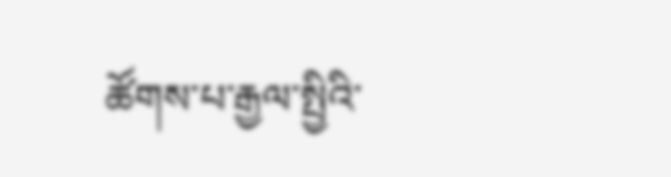ཚོགས་པ་རྒྱལ་སྤྱིའི་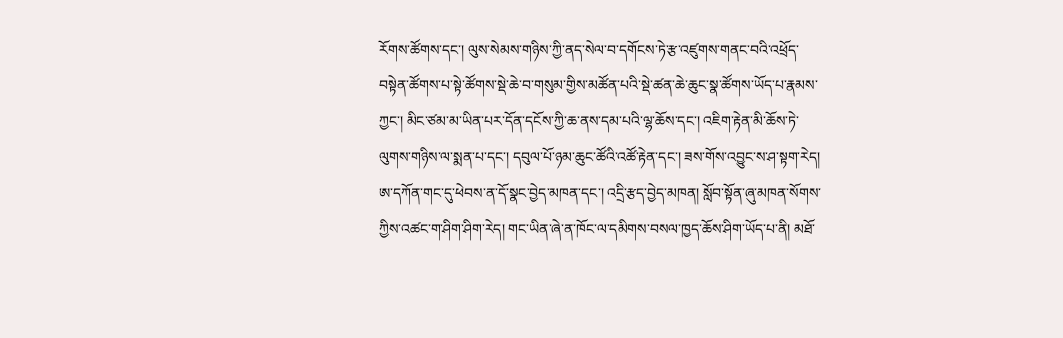རོགས་ཚོགས་དང་། ལུས་སེམས་གཉིས་ཀྱི་ནད་སེལ་བ་དགོངས་ཏེ་རྩ་འཛུགས་གནང་བའི་འཕྲོད་བསྟེན་ཚོགས་པ་སྟེ་ཚོགས་སྡེ་ཆེ་བ་གསུམ་གྱིས་མཚོན་པའི་སྡེ་ཚན་ཆེ་ཆུང་སྣ་ཚོགས་ཡོད་པ་རྣམས་ཀྱང་། མིང་ཙམ་མ་ཡིན་པར་དོན་དངོས་ཀྱི་ཆ་ནས་དམ་པའི་ལྷ་ཆོས་དང་། འཇིག་རྟེན་མི་ཆོས་ཏེ་ལུགས་གཉིས་ལ་སྨན་པ་དང་། དབུལ་པོ་ཉམ་ཆུང་ཚོའི་འཚོ་རྟེན་དང་། ཟས་གོས་འབྱུང་ས་ཤ་སྟག་རེད། ཨ་དཀོན་གང་དུ་ཕེབས་ན་དོ་སྣང་བྱེད་མཁན་དང་། འདྲི་རྩད་བྱེད་མཁན། སློབ་སྟོན་ཞུ་མཁན་སོགས་ཀྱིས་འཚང་ག་ཤིག་ཤིག་རེད། གང་ཡིན་ཞེ་ན་ཁོང་ལ་དམིགས་བསལ་ཁྱད་ཆོས་ཤིག་ཡོད་པ་ནི། མཐོ་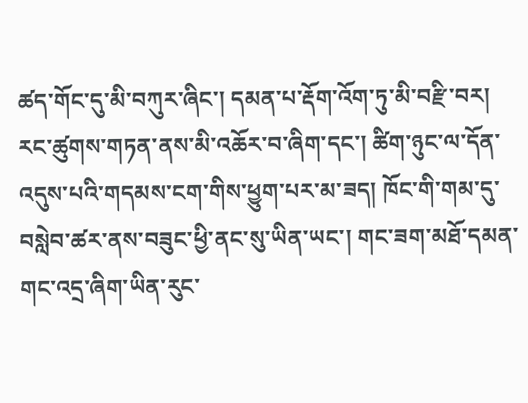ཚད་གོང་དུ་མི་བཀུར་ཞིང་། དམན་པ་རྡོག་འོག་ཏུ་མི་བརྫི་བར། རང་ཚུགས་གཏན་ནས་མི་འཆོར་བ་ཞིག་དང་། ཚིག་ཉུང་ལ་དོན་འདུས་པའི་གདམས་ངག་གིས་ཕྱུག་པར་མ་ཟད། ཁོང་གི་གམ་དུ་བསླེབ་ཚར་ནས་བཟུང་ཕྱི་ནང་སུ་ཡིན་ཡང་། གང་ཟག་མཐོ་དམན་གང་འདྲ་ཞིག་ཡིན་རུང་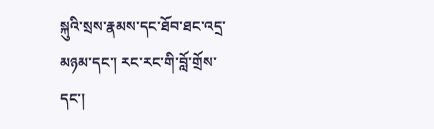སྐུའི་སྲས་རྣམས་དང་ཐོབ་ཐང་འདྲ་མཉམ་དང་། རང་རང་གི་བློ་གྲོས་དང་།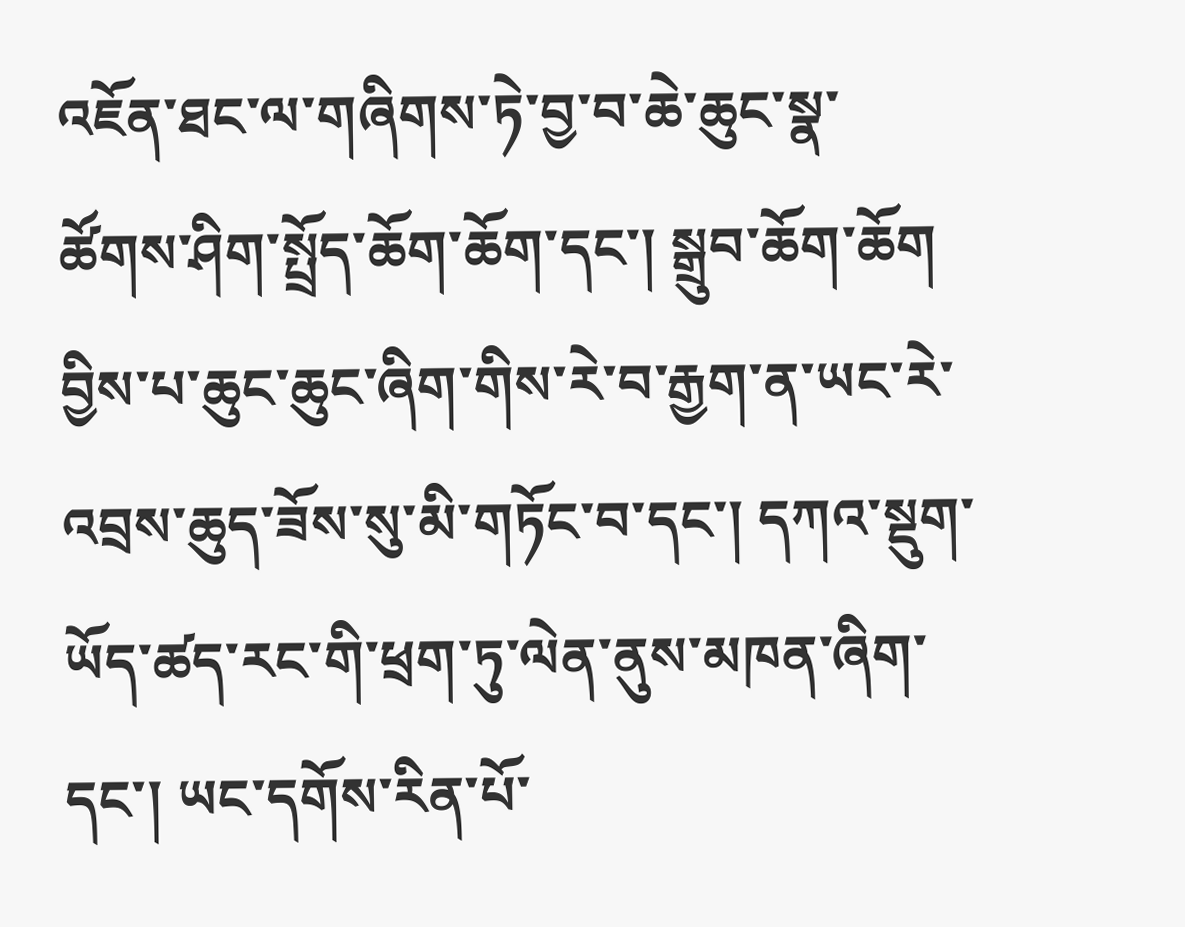འཇོན་ཐང་ལ་གཞིགས་ཏེ་བྱ་བ་ཆེ་ཆུང་སྣ་ཚོགས་ཤིག་སྤྲོད་ཆོག་ཆོག་དང་། སྒྲུབ་ཆོག་ཆོག བྱིས་པ་ཆུང་ཆུང་ཞིག་གིས་རེ་བ་རྒྱག་ན་ཡང་རེ་འབྲས་ཆུད་ཟོས་སུ་མི་གཏོང་བ་དང་། དཀའ་སྡུག་ཡོད་ཚད་རང་གི་ཕྲག་ཏུ་ལེན་ནུས་མཁན་ཞིག་དང་། ཡང་དགོས་རིན་པོ་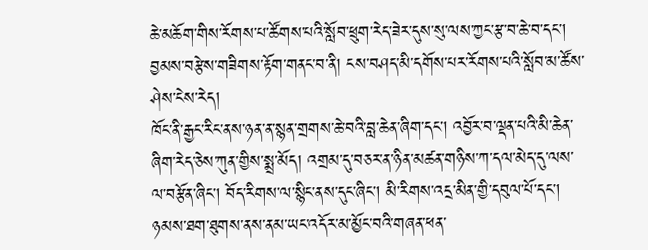ཆེ་མཆོག་གིས་རོགས་པ་ཚོགས་པའི་སློབ་ཕྲུག་རེད་ཟེར་དུས་སུ་ལས་ཀྱང་རྩ་བ་ཆེ་བ་དང་། བྱམས་བརྩེས་གཟིགས་རྟོག་གནང་བ་ནི། ངས་བཤད་མི་དགོས་པར་རོགས་པའི་སློབ་མ་ཚོས་ཤེས་ངེས་རེད།
ཁོང་ནི་རྒྱང་རིང་ནས་ཉན་ན་སྙན་གྲགས་ཆེ་བའི་བླ་ཆེན་ཞིག་དང་། འབྱོར་བ་ལྡན་པའི་མི་ཆེན་ཞིག་རེད་ཅེས་ཀུན་གྱིས་སྨྲ་མོད། འགྲམ་དུ་བཅར་ན་ཉིན་མཚན་གཉིས་ཀ་དལ་མེད་དུ་ལས་ལ་བརྩོན་ཞིང་། བོད་རིགས་ལ་སྙིང་ནས་དུང་ཞིང་། མི་རིགས་འདྲ་མིན་གྱི་དབུལ་པོ་དང་། ཉམས་ཐག་ཐུགས་ནས་ནམ་ཡང་འདོར་མ་མྱོང་བའི་གཞན་ཕན་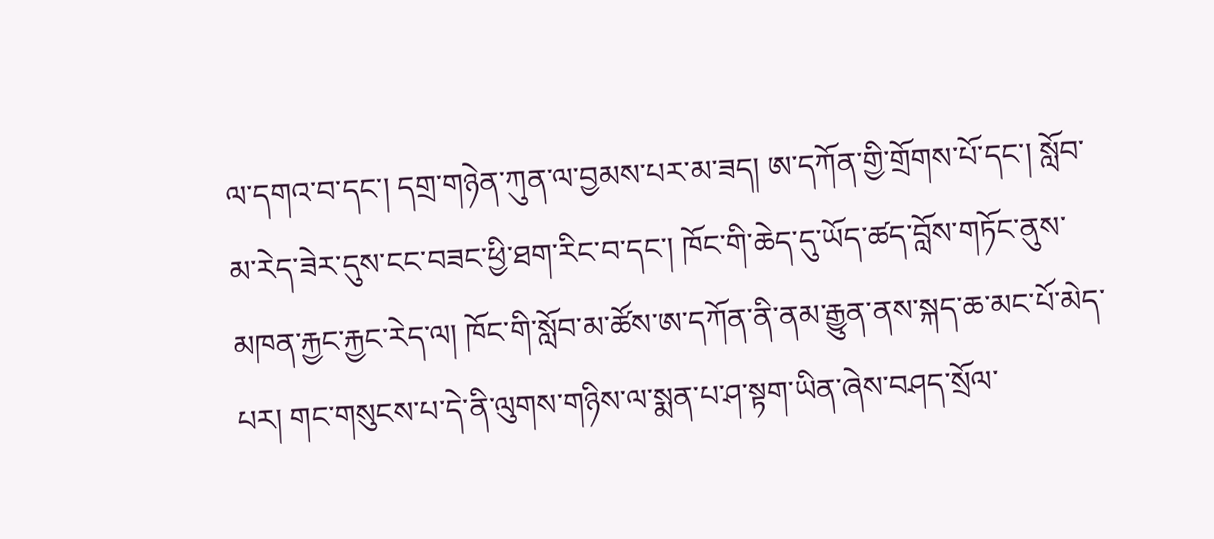ལ་དགའ་བ་དང་། དགྲ་གཉེན་ཀུན་ལ་བྱམས་པར་མ་ཟད། ཨ་དཀོན་གྱི་གྲོགས་པོ་དང་། སློབ་མ་རེད་ཟེར་དུས་ངང་བཟང་ཕྱི་ཐག་རིང་བ་དང་། ཁོང་གི་ཆེད་དུ་ཡོད་ཚད་བློས་གཏོང་ནུས་མཁན་རྐྱང་རྐྱང་རེད་ལ། ཁོང་གི་སློབ་མ་ཚོས་ཨ་དཀོན་ནི་ནམ་རྒྱུན་ནས་སྐད་ཆ་མང་པོ་མེད་པར། གང་གསུངས་པ་དེ་ནི་ལུགས་གཉིས་ལ་སྨན་པ་ཤ་སྟག་ཡིན་ཞེས་བཤད་སྲོལ་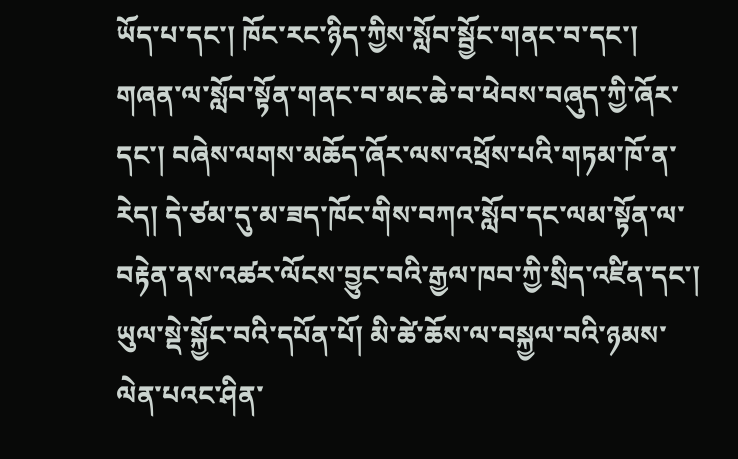ཡོད་པ་དང་། ཁོང་རང་ཉིད་ཀྱིས་སློབ་སྦྱོང་གནང་བ་དང་། གཞན་ལ་སློབ་སྟོན་གནང་བ་མང་ཆེ་བ་ཕེབས་བཞུད་ཀྱི་ཞོར་དང་། བཞེས་ལགས་མཆོད་ཞོར་ལས་འཕྲོས་པའི་གཏམ་ཁོ་ན་རེད། དེ་ཙམ་དུ་མ་ཟད་ཁོང་གིས་བཀའ་སློབ་དང་ལམ་སྟོན་ལ་བརྟེན་ནས་འཚར་ལོངས་བྱུང་བའི་རྒྱལ་ཁབ་ཀྱི་སྲིད་འཛིན་དང་། ཡུལ་སྡེ་སྐྱོང་བའི་དཔོན་པོ། མི་ཚེ་ཆོས་ལ་བསྐྱལ་བའི་ཉམས་ལེན་པའང་ཤིན་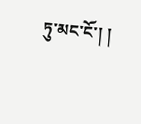ཏུ་མང་ངོ་། །